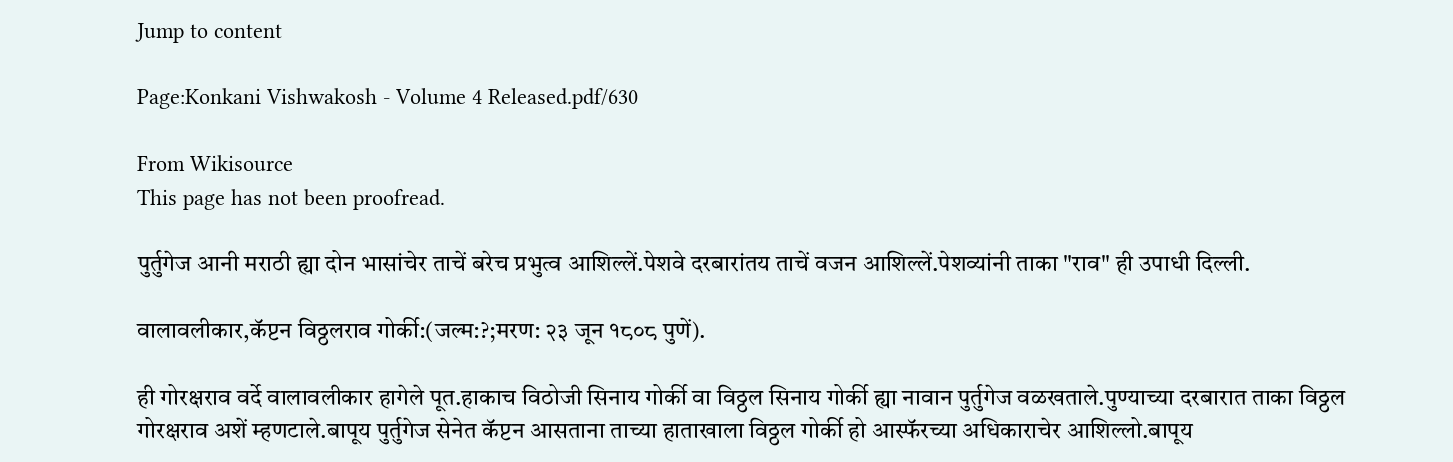Jump to content

Page:Konkani Vishwakosh - Volume 4 Released.pdf/630

From Wikisource
This page has not been proofread.

पुर्तुगेज आनी मराठी ह्या दोन भासांचेर ताचें बरेच प्रभुत्व आशिल्लें.पेशवे दरबारांतय ताचें वजन आशिल्लें.पेशव्यांनी ताका "राव" ही उपाधी दिल्ली.

वालावलीकार,कॅप्टन विठ्ठलराव गोर्की:(जल्म:?;मरण: २३ जून १८०८ पुणें).

ही गोरक्षराव वर्दे वालावलीकार हागेले पूत.हाकाच विठोजी सिनाय गोर्की वा विठ्ठल सिनाय गोर्की ह्या नावान पुर्तुगेज वळखताले.पुण्याच्या दरबारात ताका विठ्ठल गोरक्षराव अशें म्हणटाले.बापूय पुर्तुगेज सेनेत कॅप्टन आसताना ताच्या हाताखाला विठ्ठल गोर्की हो आस्फॅरच्या अधिकाराचेर आशिल्लो.बापूय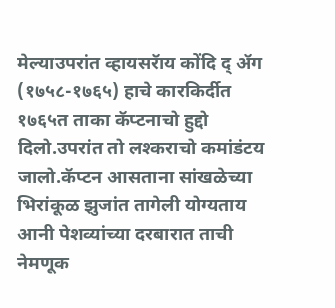मेल्याउपरांत व्हायसरॅाय कोंदि द् ॲग (१७५८-१७६५) हाचे कारकिर्दीत १७६५त ताका कॅप्टनाचो हुद्दो दिलो.उपरांत तो लश्कराचो कमांडंटय जालो.कॅप्टन आसताना सांखळेच्या भिरांकूळ झुजांत तागेली योग्यताय आनी पेशव्यांच्या दरबारात ताची नेमणूक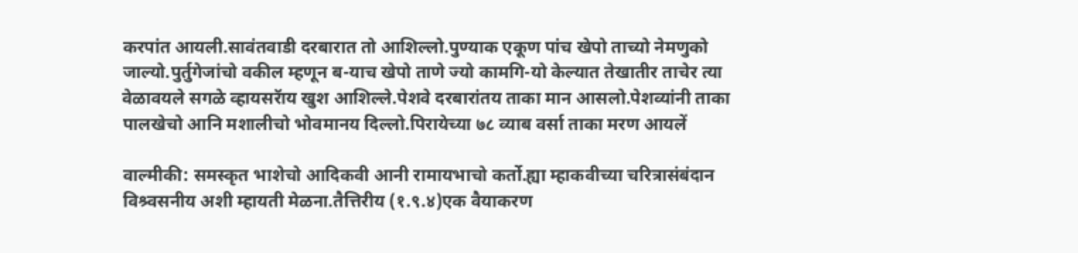करपांत आयली.सावंतवाडी दरबारात तो आशिल्लो.पुण्याक एकूण पांच खेपो ताच्यो नेमणुको जाल्यो.पुर्तुगेजांचो वकील म्हणून ब-याच खेपो ताणे ज्यो कामगि-यो केल्यात तेखातीर ताचेर त्या वेळावयले सगळे व्हायसरॅाय खुश आशिल्ले.पेशवे दरबारांतय ताका मान आसलो.पेशव्यांनी ताका पालखेचो आनि मशालीचो भोवमानय दिल्लो.पिरायेच्या ७८ व्याब वर्सा ताका मरण आयलें

वाल्मीकी: समस्कृत भाशेचो आदिकवी आनी रामायभाचो कर्तो.ह्या म्हाकवीच्या चरित्रासंबंदान विश्र्वसनीय अशी म्हायती मेळना.तैत्तिरीय (१.९.४)एक वैयाकरण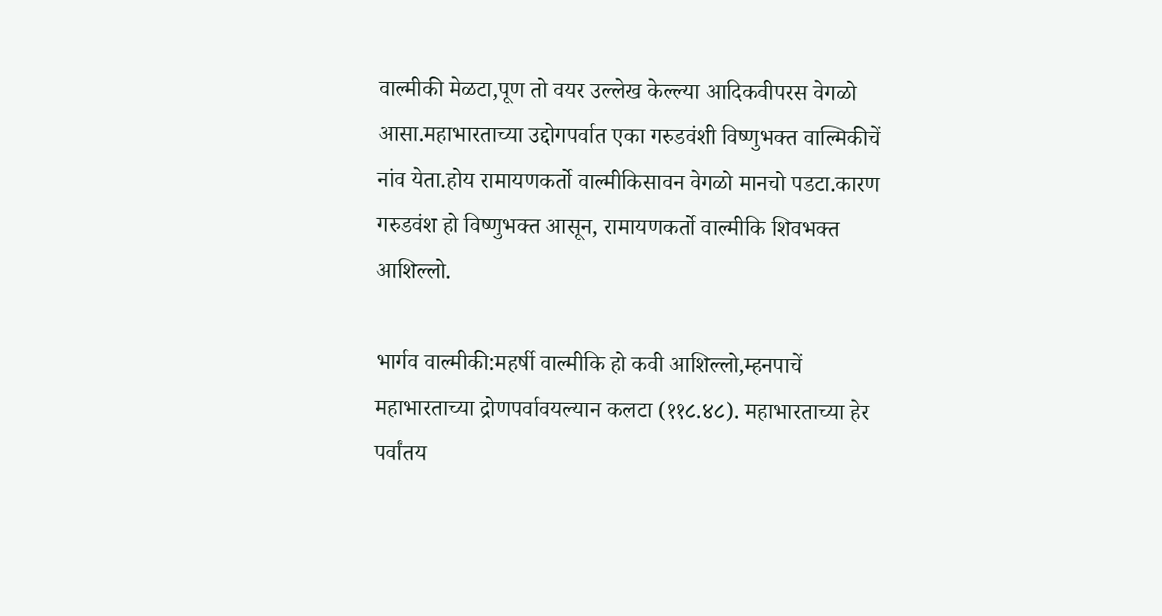वाल्मीकी मेळटा,पूण तो वयर उल्लेख केल्ल्या आदिकवीपरस वेगळो आसा.महाभारताच्या उद्दोगपर्वात एका गरुडवंशी विष्णुभक्त वाल्मिकीचें नांव येता.होय रामायणकर्तो वाल्मीकिसावन वेगळो मानचो पडटा.कारण गरुडवंश हो विष्णुभक्त आसून, रामायणकर्तो वाल्मीकि शिवभक्त आशिल्लो.

भार्गव वाल्मीकी:महर्षी वाल्मीकि हो कवी आशिल्लो,म्हनपाचें महाभारताच्या द्रोणपर्वावयल्यान कलटा (११८.४८). महाभारताच्या हेर पर्वांतय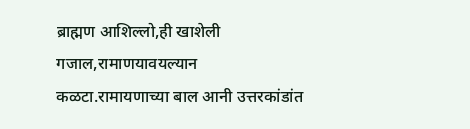ब्राह्मण आशिल्लो,ही खाशेली गजाल,रामाणयावयल्यान कळटा.रामायणाच्या बाल आनी उत्तरकांडांत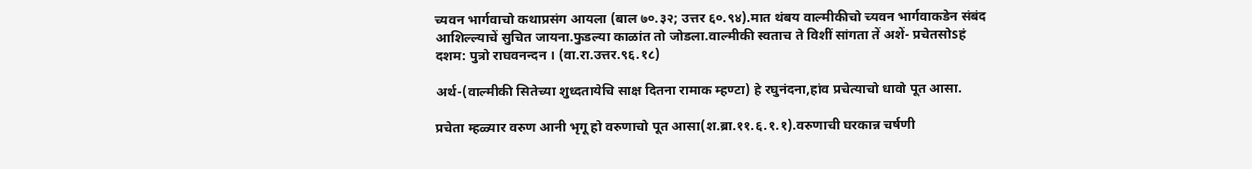च्यवन भार्गवाचो कथाप्रसंग आयला (बाल ७०.३२; उत्तर ६०.९४).मात थंबय वाल्मीकीचो च्यवन भार्गवाकडेन संबंद आशिल्ल्याचें सुचित जायना.फुडल्या काळांत तो जोडला.वाल्मीकी स्वताच ते विशीं सांगता तें अशें- प्रचेतसोsहं दशम: पुत्रो राघवनन्दन । (वा.रा.उत्तर.९६.१८)

अर्थ-(वाल्मीकी सितेच्या शुध्दतायेचि साक्ष दितना रामाक म्हण्टा) हे रघुनंदना,हांव प्रचेत्याचो धावो पूत आसा.

प्रचेता म्हळ्यार वरुण आनी भृगू हो वरुणाचो पूत आसा(श.ब्रा.११.६.१.१).वरुणाची घरकान्न चर्षणी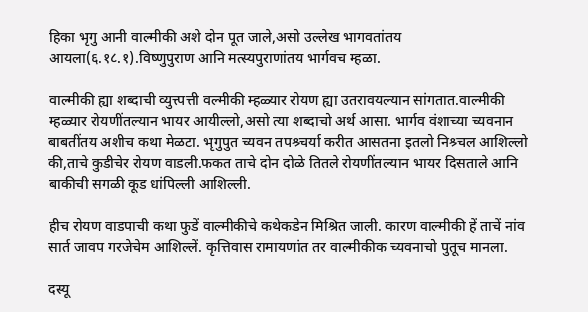हिका भृगु आनी वाल्मीकी अशे दोन पूत जाले,असो उल्लेख भागवतांतय आयला(६.१८.१).विष्णुपुराण आनि मत्स्यपुराणांतय भार्गवच म्हळा.

वाल्मीकी ह्या शब्दाची व्युत्त्पत्ती वल्मीकी म्हळ्यार रोयण ह्या उतरावयल्यान सांगतात.वाल्मीकी म्हळ्यार रोयणींतल्यान भायर आयील्लो,असो त्या शब्दाचो अर्थ आसा. भार्गव वंशाच्या च्यवनान बाबतींतय अशीच कथा मेळटा. भृगुपुत च्यवन तपश्र्चर्या करीत आसतना इतलो निश्र्चल आशिल्लो की,ताचे कुडीचेर रोयण वाडली.फकत ताचे दोन दोळे तितले रोयणींतल्यान भायर दिसताले आनि बाकीची सगळी कूड धांपिल्ली आशिल्ली.

हीच रोयण वाडपाची कथा फुडें वाल्मीकीचे कथेकडेन मिश्रित जाली. कारण वाल्मीकी हें ताचें नांव सार्त जावप गरजेचेम आशिल्लें. कृत्तिवास रामायणांत तर वाल्मीकीक च्यवनाचो पुतूच मानला.

दस्यू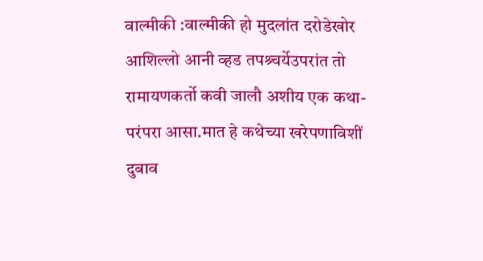वाल्मीकी :वाल्मीकी हो मुदलांत दरोडेखोर आशिल्लो आनी व्हड तपश्र्चर्येउपरांत तो रामायणकर्तो कवी जालौ अशीय एक कथा-परंपरा आसा.मात हे कथेच्या खरेपणाविशीं दुबाव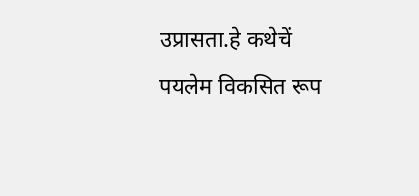उप्रासता.हे कथेचें पयलेम विकसित रूप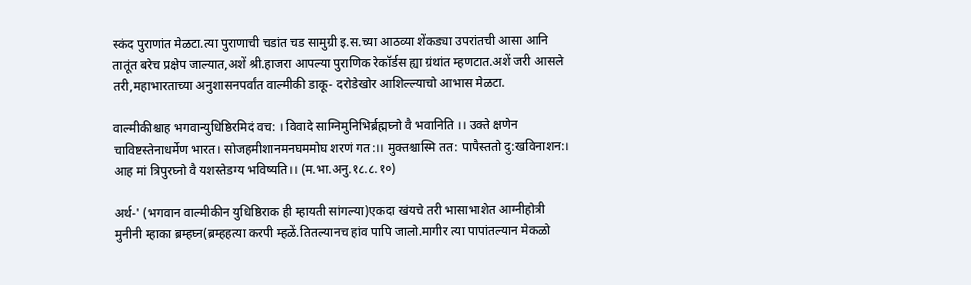स्कंद पुराणांत मेळटा.त्या पुराणाची चडांत चड सामुग्री इ.स.च्या आठव्या शेंकड्या उपरांतची आसा आनि तातूंत बरेच प्रक्षेप जाल्यात,अशें श्री.हाजरा आपल्या पुराणिक रेकॉर्डस ह्या ग्रंथांत म्हणटात.अशें जरी आसले तरी,महाभारताच्या अनुशासनपर्वांत वाल्मीकी डाकू- दरोडेखोर आशिल्ल्याचो आभास मेळटा.

वाल्मीकीश्चाह भगवान्युधिष्ठिरमिदं वच: । विवादे साग्निमुनिभिर्ब्रह्मघ्नो वै भवानिति ।। उक्ते क्षणेन चाविष्टस्तेनाधर्मेण भारत। सोजहमीशानमनघममोघ शरणं गत:।। मुक्तश्चास्मि तत: पापैस्ततो दु:खविनाशन:। आह मां त्रिपुरघ्नो वै यशस्तेडग्य भविष्यति।। (म.भा.अनु.१८.८.१०)

अर्थ-' (भगवान वाल्मीकीन युधिष्ठिराक ही म्हायती सांगल्या)एकदा खंयचे तरी भासाभाशेत आग्नीहोत्री मुनीनी म्हाका ब्रम्हघ्न(ब्रम्हहत्या करपी म्हळें.तितल्यानच हांव पापि जालो.मागीर त्या पापांतल्यान मेकळो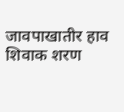जावपाखातीर हाव शिवाक शरण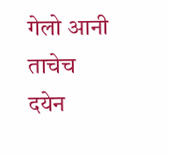गेलो आनी ताचेच दयेन